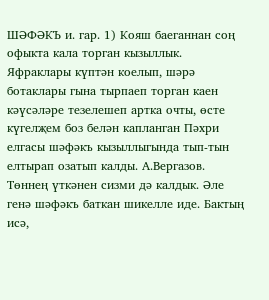ШӘФӘКЪ и. гар. 1) Кояш баеганнан соң офыкта кала торган кызыллык. Яфраклары күптән коелып, шәрә ботаклары гына тырпаеп торган каен кәүсәләре тезелешеп артка очты, өсте күгелҗем боз белән капланган Пәхри елгасы шәфәкъ кызыллыгында тып-тын елтырап озатып калды. А.Вергазов. Төннең үткәнен сизми дә калдык. Әле генә шәфәкъ баткан шикелле иде. Бактың исә,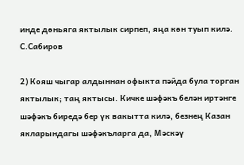инде дөньяга яктылык сирпеп, яңа көн туып килә. С.Сабиров

2) Кояш чыгар алдыннан офыкта пәйда була торган яктылык; таң яктысы. Кичке шәфәкъ белән иртәнге шәфәкъ биредә бер үк вакытта килә, безнең Казан якларындагы шәфәкъларга да, Мәскәү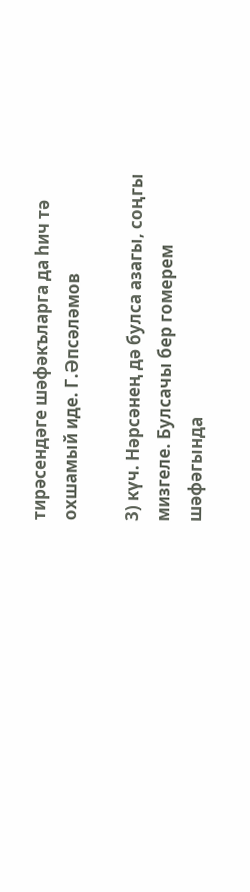тирәсендәге шәфәкъларга да һич тә охшамый иде. Г.Әпсәләмов

3) күч. Нәрсәнең дә булса азагы, соңгы мизгеле. Булсачы бер гомерем шәфәгында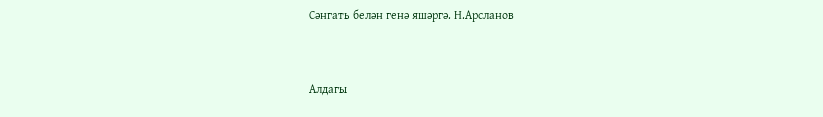Сәнгать белән генә яшәргә. Н.Арсланов



Алдагы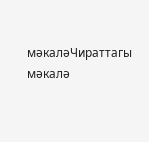мәкаләЧираттагы мәкалә